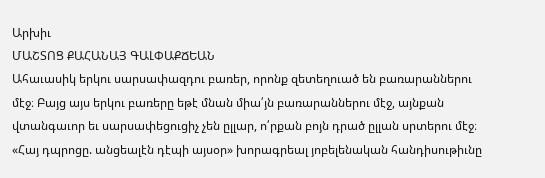Արխիւ
ՄԱՇՏՈՑ ՔԱՀԱՆԱՅ ԳԱԼՓԱՔՃԵԱՆ
Ահաւասիկ երկու սարսափազդու բառեր, որոնք զետեղուած են բառարաններու մէջ։ Բայց այս երկու բառերը եթէ մնան միա՛յն բառարաններու մէջ, այնքան վտանգաւոր եւ սարսափեցուցիչ չեն ըլլար, ո՛րքան բոյն դրած ըլլան սրտերու մէջ։
«Հայ դպրոցը. անցեալէն դէպի այսօր» խորագրեալ յոբելենական հանդիսութիւնը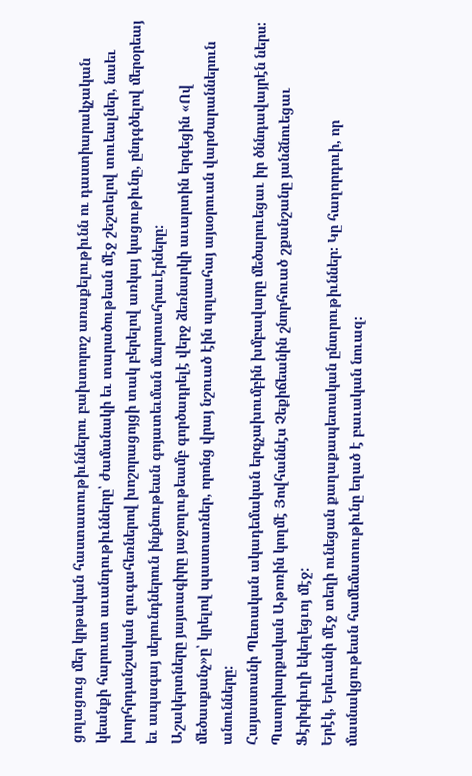ցոլացուց մեր կրթական հաստատութիւններու բախտորոշ առաքելութիւնն ու դաստիարակչական կեանքի հարուստ աւանդութիւնները՝ ժամանակի եւ տարածութեան մէջ շեշտելով տուեալներ, նաեւ խորհրդանշական զուգահեռներով խոշորացոյցի տակ բերելով առկայ կացութիւնը, ընդգծելով մերօրեայ եւ ապագայ սերունդներուն ինքնութեան գոյատեւման մարտահրաւէրները:
Աշակերտները յայտագիրը յաջողութեամբ գործադրելէ վերջ ձեռնարկի աւարտին երգեցին «Ով մեծասքանչ»ը՝ կրելով պաստառներ, որոնց վրայ նշուած էին պոլսահայ այսօրուան վարժարաններուն անունները:
Հայաստանի Պետական ակադեմական երգչախումբին խմբավարը մեծարուեցաւ իր ծննդավայրէն ներս:
Պատրիարքական Աթոռին կողմէ Յովհաննէս Չեքիճեանին շնորհուած շքանշանը յանձնուեցաւ Ֆէրիգիւղի եկեղեցւոյ մէջ:
Երէկ, Երեւանի մէջ տեղի ունեցան քաղաքապետական ընտրութիւններ։ Կը հաղորդուի, որ մասնակցութեան համեմատութիւնը եղած է բաւական նուազ։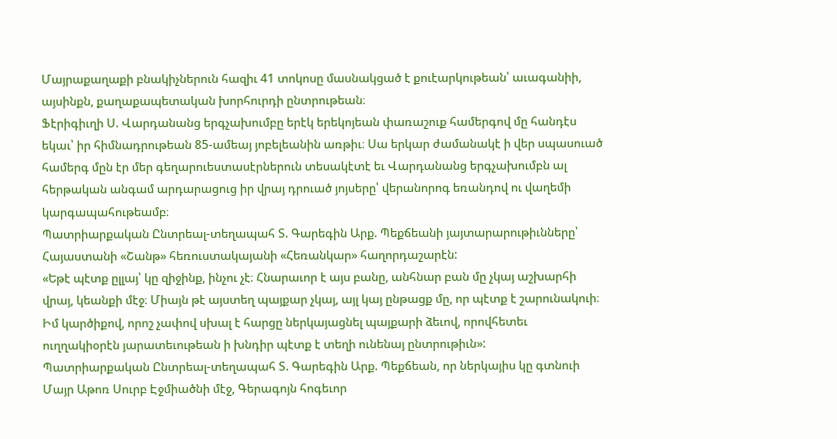Մայրաքաղաքի բնակիչներուն հազիւ 41 տոկոսը մասնակցած է քուէարկութեան՝ աւագանիի, այսինքն, քաղաքապետական խորհուրդի ընտրութեան։
Ֆէրիգիւղի Ս. Վարդանանց երգչախումբը երէկ երեկոյեան փառաշուք համերգով մը հանդէս եկաւ՝ իր հիմնադրութեան 85-ամեայ յոբելեանին առթիւ։ Սա երկար ժամանակէ ի վեր սպասուած համերգ մըն էր մեր գեղարուեստասէրներուն տեսակէտէ եւ Վարդանանց երգչախումբն ալ հերթական անգամ արդարացուց իր վրայ դրուած յոյսերը՝ վերանորոգ եռանդով ու վաղեմի կարգապահութեամբ։
Պատրիարքական Ընտրեալ-տեղապահ Տ. Գարեգին Արք. Պեքճեանի յայտարարութիւնները՝ Հայաստանի «Շանթ» հեռուստակայանի «Հեռանկար» հաղորդաշարէն:
«Եթէ պէտք ըլլայ՝ կը զիջինք, ինչու չէ։ Հնարաւոր է այս բանը, անհնար բան մը չկայ աշխարհի վրայ, կեանքի մէջ։ Միայն թէ այստեղ պայքար չկայ, այլ կայ ընթացք մը, որ պէտք է շարունակուի։ Իմ կարծիքով, որոշ չափով սխալ է հարցը ներկայացնել պայքարի ձեւով, որովհետեւ ուղղակիօրէն յարատեւութեան ի խնդիր պէտք է տեղի ունենայ ընտրութիւն»:
Պատրիարքական Ընտրեալ-տեղապահ Տ. Գարեգին Արք. Պեքճեան, որ ներկայիս կը գտնուի Մայր Աթոռ Սուրբ Էջմիածնի մէջ, Գերագոյն հոգեւոր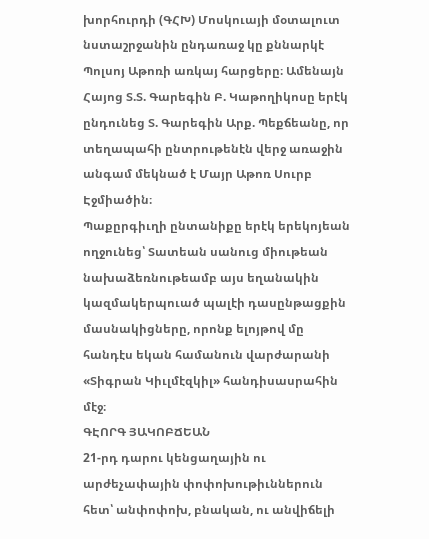խորհուրդի (ԳՀԽ) Մոսկուայի մօտալուտ նստաշրջանին ընդառաջ կը քննարկէ Պոլսոյ Աթոռի առկայ հարցերը։ Ամենայն Հայոց Տ.Տ. Գարեգին Բ. Կաթողիկոսը երէկ ընդունեց Տ. Գարեգին Արք. Պեքճեանը, որ տեղապահի ընտրութենէն վերջ առաջին անգամ մեկնած է Մայր Աթոռ Սուրբ Էջմիածին։
Պաքըրգիւղի ընտանիքը երէկ երեկոյեան ողջունեց՝ Տատեան սանուց միութեան նախաձեռնութեամբ այս եղանակին կազմակերպուած պալէի դասընթացքին մասնակիցները, որոնք ելոյթով մը հանդէս եկան համանուն վարժարանի «Տիգրան Կիւլմէզկիլ» հանդիսասրահին մէջ։
ԳԷՈՐԳ ՅԱԿՈԲՃԵԱՆ
21-րդ դարու կենցաղային ու արժեչափային փոփոխութիւններուն հետ՝ անփոփոխ, բնական, ու անվիճելի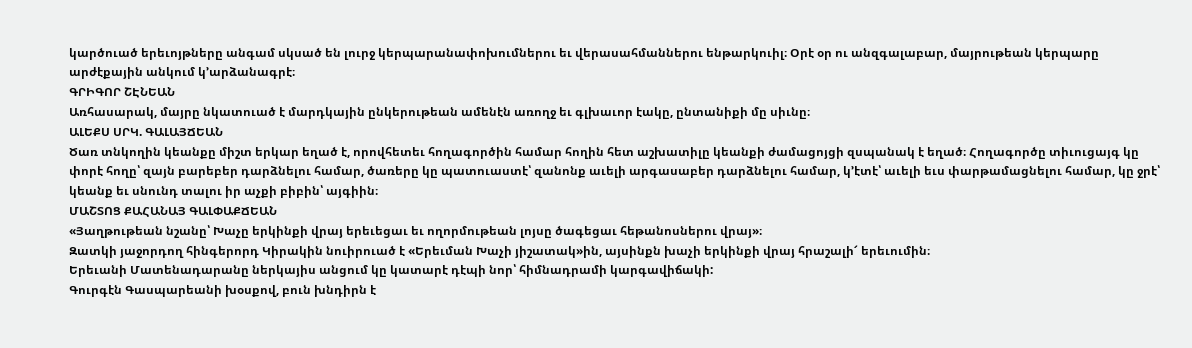կարծուած երեւոյթները անգամ սկսած են լուրջ կերպարանափոխումներու եւ վերասահմաններու ենթարկուիլ։ Օրէ օր ու անզգալաբար, մայրութեան կերպարը արժէքային անկում կ՚արձանագրէ։
ԳՐԻԳՈՐ ՇԷՆԵԱՆ
Առհասարակ, մայրը նկատուած է մարդկային ընկերութեան ամենէն առողջ եւ գլխաւոր էակը, ընտանիքի մը սիւնը։
ԱԼԵՔՍ ՍՐԿ. ԳԱԼԱՅՃԵԱՆ
Ծառ տնկողին կեանքը միշտ երկար եղած է, որովհետեւ հողագործին համար հողին հետ աշխատիլը կեանքի ժամացոյցի զսպանակ է եղած։ Հողագործը տիւուցայգ կը փորէ հողը՝ զայն բարեբեր դարձնելու համար, ծառերը կը պատուաստէ՝ զանոնք աւելի արգասաբեր դարձնելու համար, կ՚էտէ՝ աւելի եւս փարթամացնելու համար, կը ջրէ՝ կեանք եւ սնունդ տալու իր աչքի բիբին՝ այգիին։
ՄԱՇՏՈՑ ՔԱՀԱՆԱՅ ԳԱԼՓԱՔՃԵԱՆ
«Յաղթութեան նշանը՝ Խաչը երկինքի վրայ երեւեցաւ եւ ողորմութեան լոյսը ծագեցաւ հեթանոսներու վրայ»։
Զատկի յաջորդող հինգերորդ Կիրակին նուիրուած է «Երեւման Խաչի յիշատակ»ին, այսինքն խաչի երկինքի վրայ հրաշալի՜ երեւումին։
Երեւանի Մատենադարանը ներկայիս անցում կը կատարէ դէպի նոր՝ հիմնադրամի կարգավիճակի:
Գուրգէն Գասպարեանի խօսքով, բուն խնդիրն է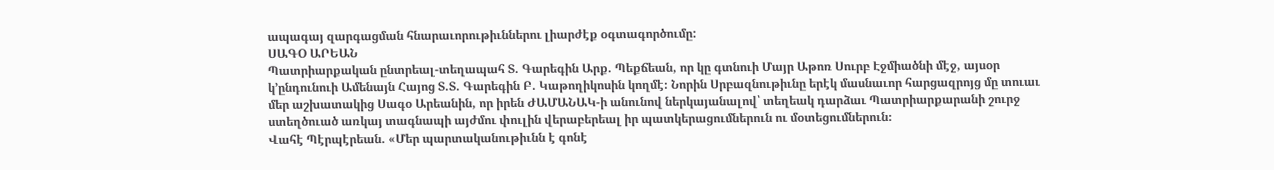ապագայ զարգացման հնարաւորութիւններու լիարժէք օգտագործումը:
ՍԱԳՕ ԱՐԵԱՆ
Պատրիարքական ընտրեալ-տեղապահ Տ. Գարեգին Արք. Պեքճեան, որ կը գտնուի Մայր Աթոռ Սուրբ Էջմիածնի մէջ, այսօր կ՚ընդունուի Ամենայն Հայոց Տ.Տ. Գարեգին Բ. Կաթողիկոսին կողմէ։ Նորին Սրբազնութիւնը երէկ մասնաւոր հարցազրոյց մը տուաւ մեր աշխատակից Սագօ Արեանին, որ իրեն ԺԱՄԱՆԱԿ-ի անունով ներկայանալով՝ տեղեակ դարձաւ Պատրիարքարանի շուրջ ստեղծուած առկայ տագնապի այժմու փուլին վերաբերեալ իր պատկերացումներուն ու մօտեցումներուն։
Վահէ Պէրպէրեան. «Մեր պարտականութիւնն է գոնէ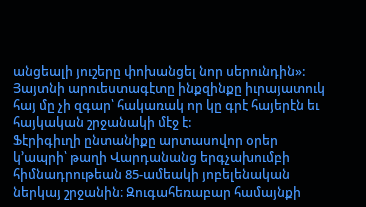անցեալի յուշերը փոխանցել նոր սերունդին»:
Յայտնի արուեստագէտը ինքզինքը իւրայատուկ հայ մը չի զգար՝ հակառակ որ կը գրէ հայերէն եւ հայկական շրջանակի մէջ է:
Ֆէրիգիւղի ընտանիքը արտասովոր օրեր կ՚ապրի՝ թաղի Վարդանանց երգչախումբի հիմնադրութեան 85-ամեակի յոբելենական ներկայ շրջանին։ Զուգահեռաբար համայնքի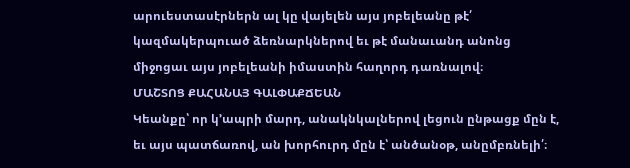արուեստասէրներն ալ կը վայելեն այս յոբելեանը թէ՛ կազմակերպուած ձեռնարկներով եւ թէ մանաւանդ անոնց միջոցաւ այս յոբելեանի իմաստին հաղորդ դառնալով։
ՄԱՇՏՈՑ ՔԱՀԱՆԱՅ ԳԱԼՓԱՔՃԵԱՆ
Կեանքը՝ որ կ՚ապրի մարդ, անակնկալներով լեցուն ընթացք մըն է, եւ այս պատճառով, ան խորհուրդ մըն է՝ անծանօթ, անըմբռնելի՛։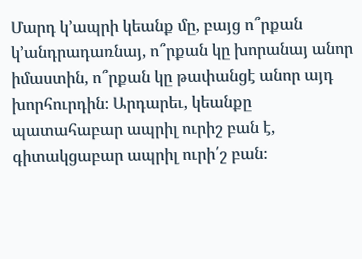Մարդ կ՚ապրի կեանք մը, բայց ո՞րքան կ՚անդրադառնայ, ո՞րքան կը խորանայ անոր իմաստին, ո՞րքան կը թափանցէ անոր այդ խորհուրդին։ Արդարեւ, կեանքը պատահաբար ապրիլ ուրիշ բան է, գիտակցաբար ապրիլ ուրի՛շ բան։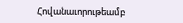Հովանաւորութեամբ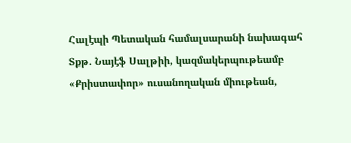Հալէպի Պետական համալսարանի նախագահ Տքթ. Նայէֆ Սալթիի, կազմակերպութեամբ «Քրիստափոր» ուսանողական միութեան,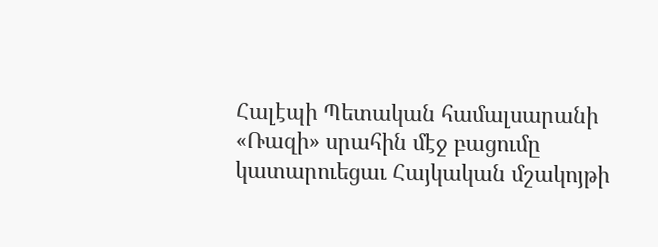Հալէպի Պետական համալսարանի «Ռազի» սրահին մէջ բացումը կատարուեցաւ Հայկական մշակոյթի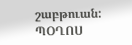շաբթուան:
ՊՕՂՈՍ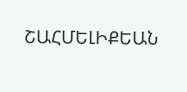ՇԱՀՄԵԼԻՔԵԱՆ